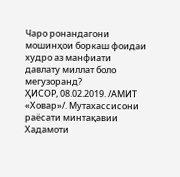Чаро ронандагони мошинҳои боркаш фоидаи худро аз манфиати давлату миллат боло мегузоранд?
ҲИСОР, 08.02.2019. /АМИТ «Ховар»/. Мутахассисони раёсати минтақавии Хадамоти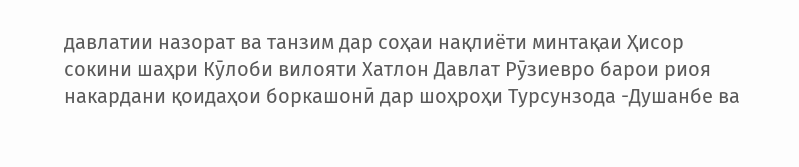давлатии назорат ва танзим дар соҳаи нақлиёти минтақаи Ҳисор сокини шаҳри Кӯлоби вилояти Хатлон Давлат Рӯзиевро барои риоя накардани қоидаҳои боркашонӣ дар шоҳроҳи Турсунзода -Душанбе ва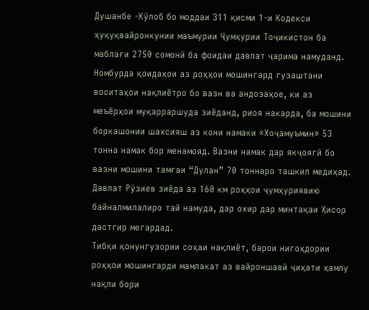Душанбе -Кӯлоб бо моддаи 311 қисми 1-и Кодекси ҳуқуқвайронкунии маъмурии Ҷумҳурии Тоҷикистон ба маблағи 2750 сомонӣ ба фоидаи давлат ҷарима намуданд.
Номбурда қоидаҳои аз роҳҳои мошингард гузаштани воситаҳои нақлиётро бо вазн ва андозаҳое, ки аз меъёрҳои муқарраршуда зиёданд, риоя накарда, ба мошини боркашонии шахсияш аз кони намаки «Хоҷамуъмин» 53 тонна намак бор менамояд. Вазни намак дар якҷоягӣ бо вазни мошини тамғаи “Дулан” 70 тоннаро ташкил медиҳад. Давлат Рӯзиев зиёда аз 160 км роҳҳои ҷумҳуриявию байналмилалиро тай намуда, дар охир дар минтақаи Ҳисор дастгир мегардад.
Тибқи қонунгузории соҳаи нақлиёт, барои нигоҳдории роҳҳои мошингарди мамлакат аз вайроншавӣ ҷиҳати ҳамлу нақли бори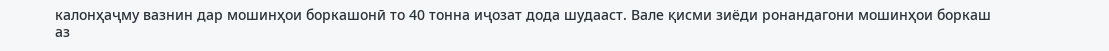калонҳаҷму вазнин дар мошинҳои боркашонӣ то 40 тонна иҷозат дода шудааст. Вале қисми зиёди ронандагони мошинҳои боркаш аз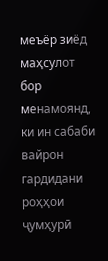меъёр зиёд маҳсулот бор менамоянд, ки ин сабаби вайрон гардидани роҳҳои ҷумҳурӣ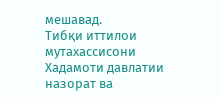мешавад.
Тибқи иттилои мутахассисони Хадамоти давлатии назорат ва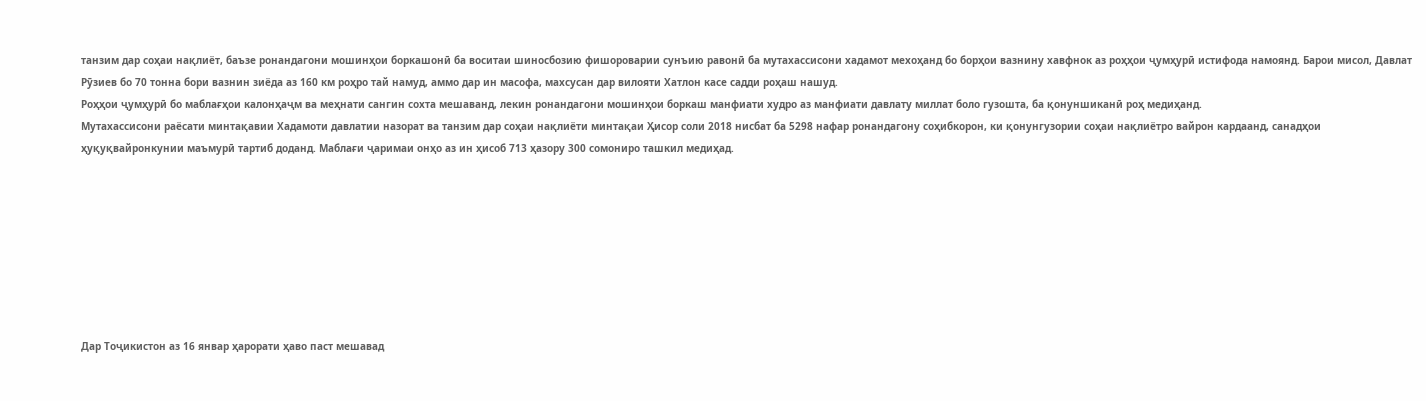танзим дар соҳаи нақлиёт, баъзе ронандагони мошинҳои боркашонӣ ба воситаи шиносбозию фишороварии сунъию равонӣ ба мутахассисони хадамот мехоҳанд бо борҳои вазнину хавфнок аз роҳҳои ҷумҳурӣ истифода намоянд. Барои мисол, Давлат Рӯзиев бо 70 тонна бори вазнин зиёда аз 160 км роҳро тай намуд, аммо дар ин масофа, махсусан дар вилояти Хатлон касе садди роҳаш нашуд.
Роҳҳои ҷумҳурӣ бо маблағҳои калонҳаҷм ва меҳнати сангин сохта мешаванд, лекин ронандагони мошинҳои боркаш манфиати худро аз манфиати давлату миллат боло гузошта, ба қонуншиканӣ роҳ медиҳанд.
Мутахассисони раёсати минтақавии Хадамоти давлатии назорат ва танзим дар соҳаи нақлиёти минтақаи Ҳисор соли 2018 нисбат ба 5298 нафар ронандагону соҳибкорон, ки қонунгузории соҳаи нақлиётро вайрон кардаанд, санадҳои ҳуқуқвайронкунии маъмурӣ тартиб доданд. Маблағи ҷаримаи онҳо аз ин ҳисоб 713 ҳазору 300 сомониро ташкил медиҳад.








Дар Тоҷикистон аз 16 январ ҳарорати ҳаво паст мешавад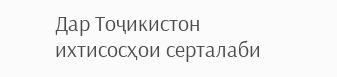Дар Тоҷикистон ихтисосҳои серталаби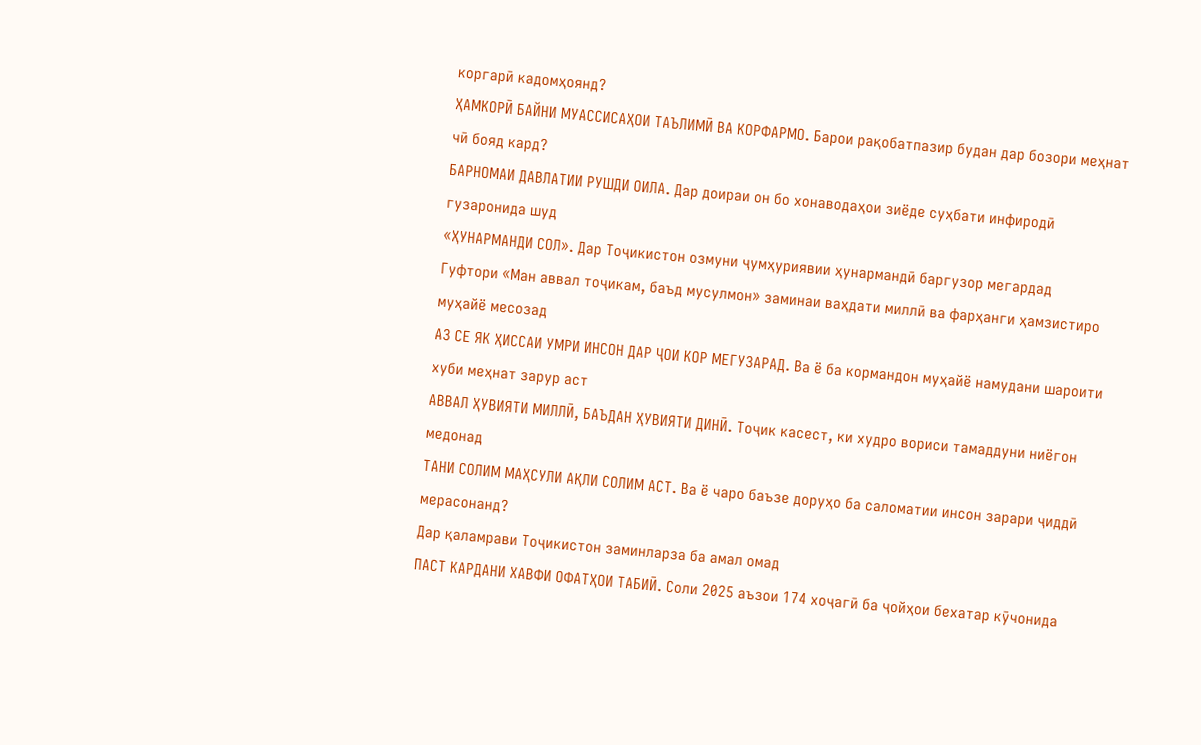коргарӣ кадомҳоянд?
ҲАМКОРӢ БАЙНИ МУАССИСАҲОИ ТАЪЛИМӢ ВА КОРФАРМО. Барои рақобатпазир будан дар бозори меҳнат чӣ бояд кард?
БАРНОМАИ ДАВЛАТИИ РУШДИ ОИЛА. Дар доираи он бо хонаводаҳои зиёде суҳбати инфиродӣ гузаронида шуд
«ҲУНАРМАНДИ СОЛ». Дар Тоҷикистон озмуни ҷумҳуриявии ҳунармандӣ баргузор мегардад
Гуфтори «Ман аввал тоҷикам, баъд мусулмон» заминаи ваҳдати миллӣ ва фарҳанги ҳамзистиро муҳайё месозад
АЗ СЕ ЯК ҲИССАИ УМРИ ИНСОН ДАР ҶОИ КОР МЕГУЗАРАД. Ва ё ба кормандон муҳайё намудани шароити хуби меҳнат зарур аст
АВВАЛ ҲУВИЯТИ МИЛЛӢ, БАЪДАН ҲУВИЯТИ ДИНӢ. Тоҷик касест, ки худро вориси тамаддуни ниёгон медонад
ТАНИ СОЛИМ МАҲСУЛИ АҚЛИ СОЛИМ АСТ. Ва ё чаро баъзе доруҳо ба саломатии инсон зарари ҷиддӣ мерасонанд?
Дар қаламрави Тоҷикистон заминларза ба амал омад
ПАСТ КАРДАНИ ХАВФИ ОФАТҲОИ ТАБИӢ. Соли 2025 аъзои 174 хоҷагӣ ба ҷойҳои бехатар кӯчонида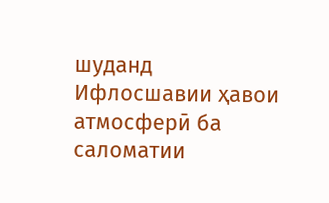шуданд
Ифлосшавии ҳавои атмосферӣ ба саломатии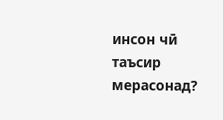инсон чӣ таъсир мерасонад?